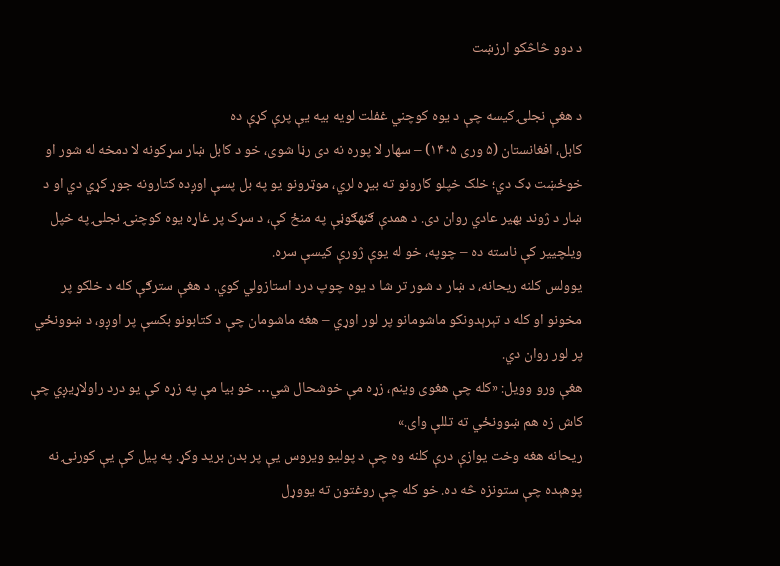د دوو څاڅکو ارزښت

د هغې نجلۍ کیسه چې د یوه کوچني غفلت لویه بیه یې پرې کړې ده
کابل، افغانستان (۵ وری ۱۴۰۵) – سهار لا پوره نه دی رڼا شوی، خو د کابل ښار سړکونه لا دمخه له شور او خوځښت ډک دي؛ خلک خپلو کارونو ته بیړه لري، موټرونو یو په بل پسې اوږده کتارونه جوړ کړي دي او د ښار د ژوند بهیر عادي روان دی. د همدې ګڼهګوڼې په منځ کې، د سړک پر غاړه یوه کوچنۍ نجلۍ په خپل ویلچییر کې ناسته ده – چوپه، خو له یوې ژورې کیسې سره.
یوولس کلنه ریحانه، د ښار د شور تر شا د یوه چوپ درد استازولي کوي. د هغې سترګې کله د خلکو پر مخونو او کله د تېرېدونکو ماشومانو پر لور اوړي – هغه ماشومان چې د کتابونو بکسې پر اوږو، د ښوونځي پر لور روان دي.
هغې ورو وویل: «کله چې هغوی وینم، زړه مې خوشحال شي… خو بیا مې په زړه کې یو درد راولاړیږي چې کاش زه هم ښوونځي ته تللې وای.»
ریحانه هغه وخت یوازې درې کلنه وه چې د پولیو ویروس یې پر بدن برید وکړ. په پیل کې یې کورنۍ نه پوهېده چې ستونزه څه ده. خو کله چې روغتون ته یووړل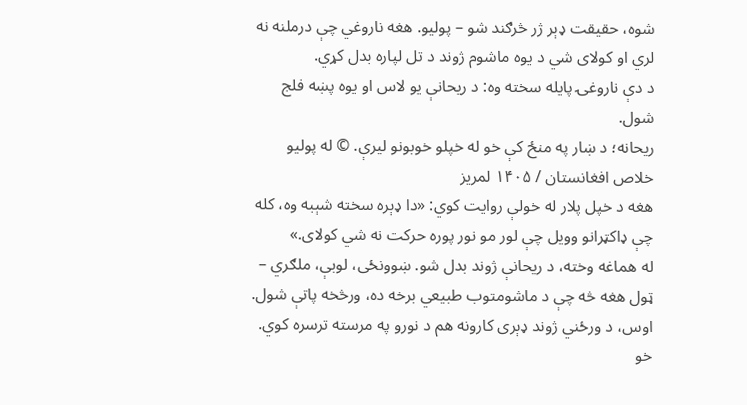شوه، حقیقت ډېر ژر څرګند شو – پولیو. هغه ناروغي چې درملنه نه لري او کولای شي د یوه ماشوم ژوند د تل لپاره بدل کړي.
د دې ناروغۍ پایله سخته وه: د ریحانې یو لاس او یوه پښه فلج شول.
ریحانه؛ د ښار په منځ کې خو له خپلو خوبونو لیرې. © له پولیو خلاص افغانستان / ۱۴۰۵ لمریز
هغه د خپل پلار له خولې روایت کوي: «دا ډېره سخته شېبه وه، کله چې ډاکټرانو وویل چې لور مو نور پوره حرکت نه شي کولای.»
له هماغه وخته، د ریحانې ژوند بدل شو. ښوونځی، لوبې، ملګري – ټول هغه څه چې د ماشومتوب طبیعي برخه ده، ورڅخه پاتې شول. اوس، د ورځني ژوند ډېری کارونه هم د نورو په مرسته ترسره کوي.
خو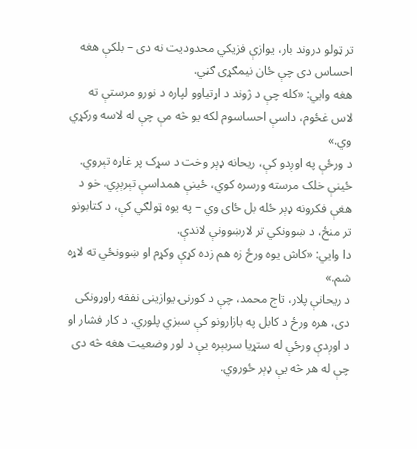تر ټولو دروند بار، یوازې فزیکي محدودیت نه دی – بلکې هغه احساس دی چې ځان نیمګړی ګڼي.
هغه وايي: «کله چې د ژوند د اړتیاوو لپاره د نورو مرستې ته لاس غځوم، داسې احساسوم لکه یو څه مې چې له لاسه ورکړي وي.»
د ورځې په اوږدو کې، ریحانه ډېر وخت د سړک پر غاړه تېروي. ځینې خلک مرسته ورسره کوي، ځینې همداسې تېرېږي. خو د هغې فکرونه ډېر ځله بل ځای وي – په یوه ټولګي کې، د کتابونو تر منځ، د ښوونکي تر لارښوونې لاندې.
دا وايي: «کاش یوه ورځ زه هم زده کړې وکړم او ښوونځي ته لاړه شم.»
د ریحانې پلار، تاج محمد، چې د کورنۍ یوازینی نفقه راوړونکی دی، هره ورځ د کابل په بازارونو کې سبزي پلوري. د کار فشار او د اوږدې ورځې له ستړیا سربېره یې د لور وضعیت هغه څه دی چې له هر څه یې ډېر ځوروي.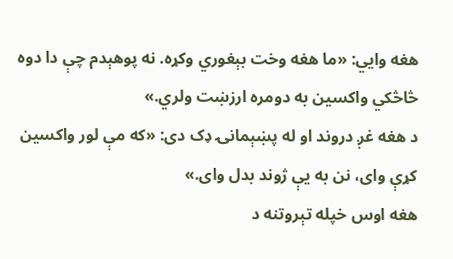هغه وايي: «ما هغه وخت بېغوري وکړه. نه پوهېدم چې دا دوه څاڅکي واکسین به دومره ارزښت ولري.»
د هغه غږ دروند او له پښېمانۍ ډک دی: «که مې لور واکسین کړې وای، نن به یې ژوند بدل وای.»
هغه اوس خپله تېروتنه د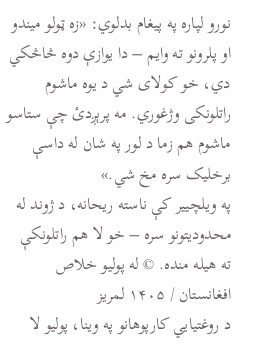نورو لپاره په پیغام بدلوي: «زه ټولو میندو او پلرونو ته وایم – دا یوازې دوه څاڅکي دي، خو کولای شي د یوه ماشوم راتلونکی وژغوري. مه پرېږدئ چې ستاسو ماشوم هم زما د لور په شان له داسې برخلیک سره مخ شي.»
په ویلچییر کې ناسته ریحانه، د ژوند له محدودیتونو سره – خو لا هم راتلونکې ته هیله منده. © له پولیو خلاص افغانستان / ۱۴۰۵ لمریز
د روغتیايي کارپوهانو په وینا، پولیو لا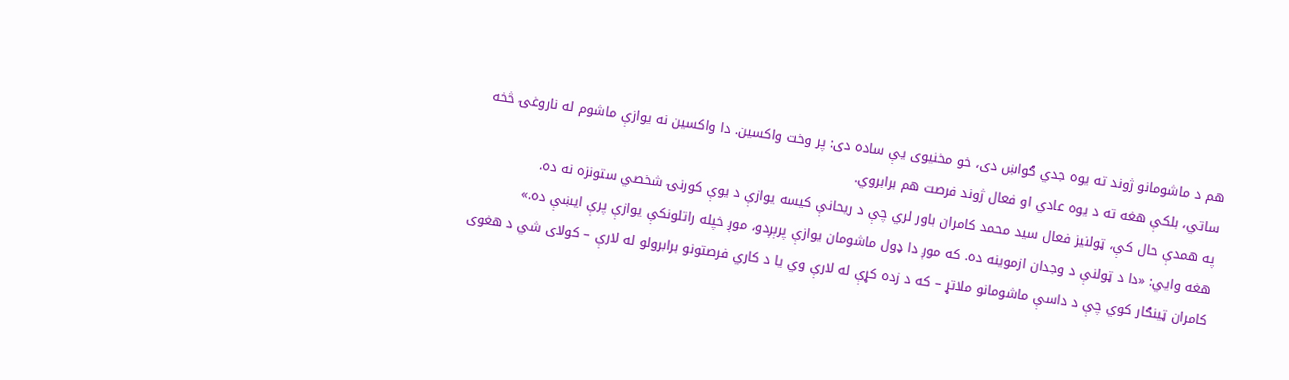هم د ماشومانو ژوند ته یوه جدي ګواښ دی، خو مخنیوی یې ساده دی: پر وخت واکسین. دا واکسین نه یوازې ماشوم له ناروغۍ څخه ساتي، بلکې هغه ته د یوه عادي او فعال ژوند فرصت هم برابروي.
په همدې حال کې، ټولنیز فعال سید محمد کامران باور لري چې د ریحانې کیسه یوازې د یوې کورنۍ شخصي ستونزه نه ده.
هغه وايي: «دا د ټولنې د وجدان ازموینه ده. که موږ دا ډول ماشومان یوازې پرېږدو، موږ خپله راتلونکې یوازې پرې ایښې ده.»
کامران ټینګار کوي چې د داسې ماشومانو ملاتړ – که د زده کړې له لارې وي یا د کاري فرصتونو برابرولو له لارې – کولای شي د هغوی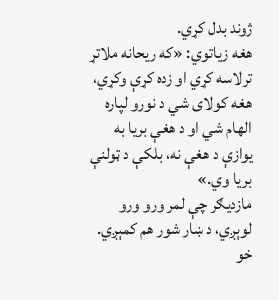ژوند بدل کړي.
هغه زیاتوي: «که ریحانه ملاتړ ترلاسه کړي او زده کړې وکړي، هغه کولای شي د نورو لپاره الهام شي او د هغې بریا به یوازې د هغې نه، بلکې د ټولنې بریا وي.»
مازدیګر چې لمر ورو ورو لوېږي، د ښار شور هم کمېږي. خو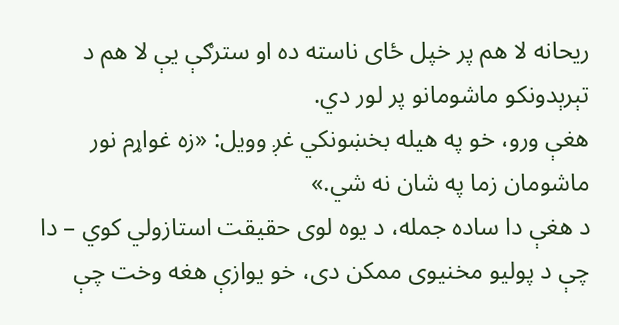ریحانه لا هم پر خپل ځای ناسته ده او سترګې یې لا هم د تېرېدونکو ماشومانو پر لور دي.
هغې ورو، خو په هیله بخښونکي غږ وویل: «زه غواړم نور ماشومان زما په شان نه شي.»
د هغې دا ساده جمله، د یوه لوی حقیقت استازولي کوي – دا چې د پولیو مخنیوی ممکن دی، خو یوازې هغه وخت چې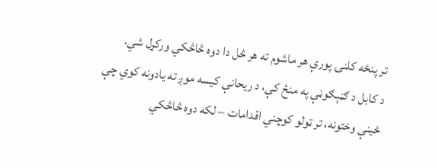تر پنځه کلنۍ پورې هر ماشوم ته هر څل دا دوه څاڅکي ورکړل شي.
د کابل د ګڼېګوڼې په منځ کې، د ریحانې کیسه موږ ته یادونه کوي چې ځینې وختونه، تر ټولو کوچني اقدامات – لکه دوه څاڅکي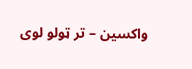واکسین – تر ټولو لوی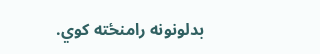بدلونونه رامنځته کوي.